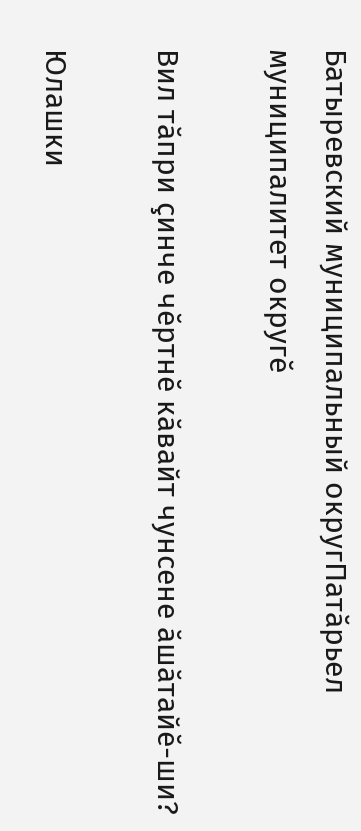Батыревский муниципальный округПатăрьел муниципалитет округĕ

Вил тăпри çинче чĕртнĕ кăвайт чунсене ăшăтайĕ-ши?

Юлашки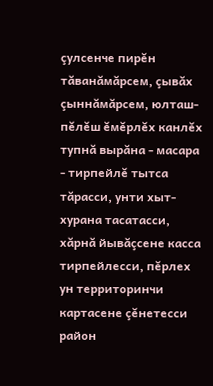çулсенче пирĕн тăванăмăрсем, çывăх çыннăмăрсем, юлташ-пĕлĕш ĕмĕрлĕх канлĕх тупнă вырăна - масара - тирпейлĕ тытса тăрасси, унти хыт-хурана тасатасси, хăрнă йывăçсене касса тирпейлесси, пĕрлех ун территоринчи картасене çĕнетесси район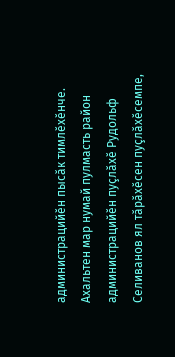администрацийĕн пысăк тимлĕхĕнче. Ахальтен мар нумай пулмасть район администрацийĕн пуçлăхĕ Рудольф Селиванов ял тăрăхĕсен пуçлăхĕсемпе,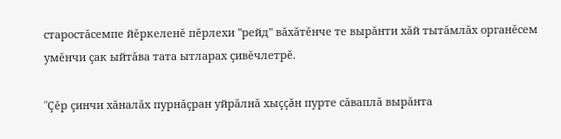старостăсемпе йĕркеленĕ пĕрлехи "рейд" вăхăтĕнче те вырăнти хăй тытăмлăх органĕсем умĕнчи çак ыйтăва тата ытларах çивĕчлетрĕ.

"Çĕр çинчи хăналăх пурнăçран уйрăлнă хыççăн пурте сăваплă вырăнта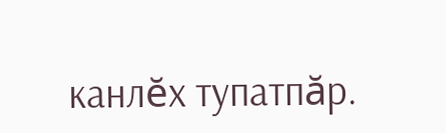канлĕх тупатпăр.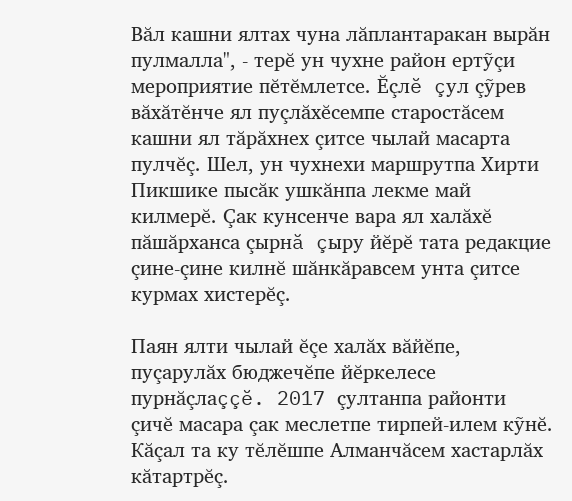Вăл кашни ялтах чуна лăплантаракан вырăн пулмалла", - терĕ ун чухне район ертỹçи мероприятие пĕтĕмлетсе. Ĕçлĕ çул çỹрев вăхăтĕнче ял пуçлăхĕсемпе старостăсем кашни ял тăрăхнех çитсе чылай масарта пулчĕç. Шел, ун чухнехи маршрутпа Хирти Пикшике пысăк ушкăнпа лекме май килмерĕ. Çак кунсенче вара ял халăхĕ пăшăрханса çырнă çыру йĕрĕ тата редакцие çине-çине килнĕ шăнкăравсем унта çитсе курмах хистерĕç.

Паян ялти чылай ĕçе халăх вăйĕпе, пуçарулăх бюджечĕпе йĕркелесе пурнăçлаççĕ. 2017 çултанпа районти çичĕ масара çак меслетпе тирпей-илем кỹнĕ. Кăçал та ку тĕлĕшпе Алманчăсем хастарлăх кăтартрĕç.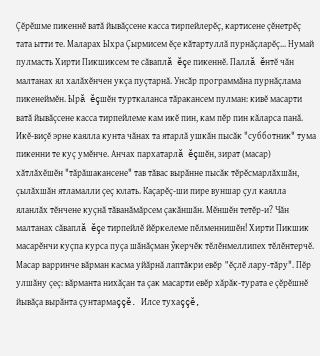Çĕрĕшме пикеннĕ ватă йывăçсене касса тирпейлерĕç, картисене çĕнетрĕç тата ытти те. Маларах Ыхра Çырмисем ĕçе кăтартуллă пурнăçларĕç... Нумай пулмасть Хирти Пикшиксем те сăваплă ĕçе пикеннĕ. Паллă ĕнтĕ чăн малтанах ял халăхĕнчен укçа пуçтарнă. Унсăр программăна пурнăçлама пикенеймĕн. Ырă ĕçшĕн турткаланса тăракансем пулман: кивĕ масарти ватă йывăçсене касса тирпейлеме кам икĕ пин, кам пĕр пин кăларса панă. Икĕ-виçĕ эрне каялла кунта чăнах та ятарлă ушкăн пысăк "субботник" тума пикенни те куç умĕнче. Анчах пархатарлă ĕçшĕн, зират (масар) хăтлăхĕшĕн "тăрăшакансене" тав тăвас вырăнне пысăк тĕрĕсмарлăхшăн, çылăхшăн ятламалли çеç юлать. Каçарĕç-ши пире вуншар çул каялла яланлăх тĕнчене куçнă тăванăмăрсем çакăншăн. Мĕншĕн тетĕр-и? Чăн малтанах сăваплă ĕçе тирпейлĕ йĕркелеме пĕлменнишĕн! Хирти Пикшик масарĕнчи куçпа курса пуçа шăнăçман ỹкерчĕк тĕлĕнмеллипех тĕлĕнтерчĕ. Масар варринче вăрман касма уйăрнă лаптăкри евĕр "ĕçлĕ лару-тăру". Пĕр улшăну çеç: вăрманта нихăçан та çак масарти евĕр хăрăк-турата е çĕрĕшнĕ йывăçа вырăнта çунтармаççĕ. Илсе тухаççĕ,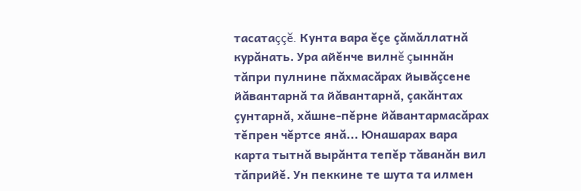тасатаççĕ. Кунта вара ĕçе çăмăллатнă курăнать. Ура айĕнче вилнĕ çыннăн тăпри пулнине пăхмасăрах йывăçсене йăвантарнă та йăвантарнă, çакăнтах çунтарнă, хăшне-пĕрне йăвантармасăрах тĕпрен чĕртсе янă... Юнашарах вара карта тытнă вырăнта тепĕр тăванăн вил тăприйĕ. Ун пеккине те шута та илмен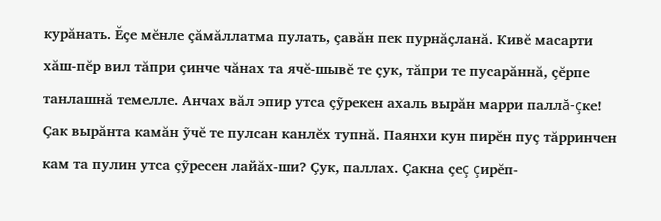курăнать. Ĕçе мĕнле çăмăллатма пулать, çавăн пек пурнăçланă. Кивĕ масарти хăш-пĕр вил тăпри çинче чăнах та ячĕ-шывĕ те çук, тăпри те пусарăннă, çĕрпе танлашнă темелле. Анчах вăл эпир утса çỹрекен ахаль вырăн марри паллă-çке! Çак вырăнта камăн ỹчĕ те пулсан канлĕх тупнă. Паянхи кун пирĕн пуç тăрринчен кам та пулин утса çỹресен лайăх-ши? Çук, паллах. Çакна çеç çирĕп-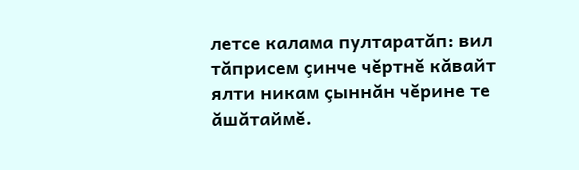летсе калама пултаратăп: вил тăприсем çинче чĕртнĕ кăвайт ялти никам çыннăн чĕрине те ăшăтаймĕ.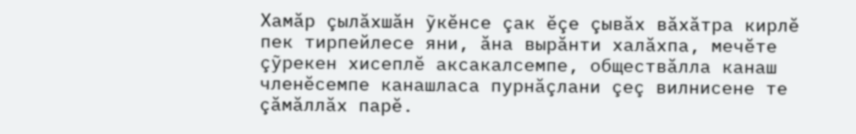Хамăр çылăхшăн ỹкĕнсе çак ĕçе çывăх вăхăтра кирлĕ пек тирпейлесе яни, ăна вырăнти халăхпа, мечĕте çỹрекен хисеплĕ аксакалсемпе, обществăлла канаш членĕсемпе канашласа пурнăçлани çеç вилнисене те çăмăллăх парĕ.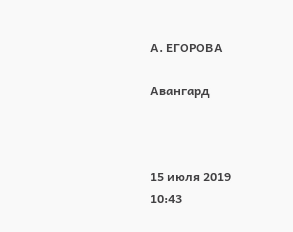А. ЕГОРОВА

Авангард



15 июля 2019
10:43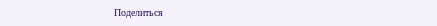Поделиться